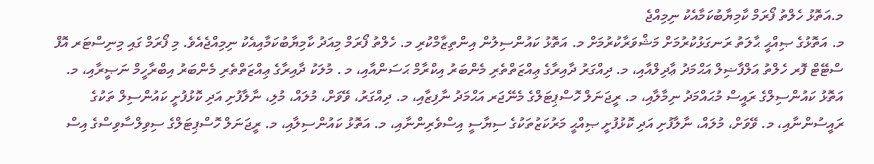މ.އަތޮޅު ހެލްތު ފޯރަމް ކާމިޔާބުކަމާއެކު ނިމިއްޖެ
މ. އަތޮޅުގެ ޞިއްޙީ ޙާލަތު ރަނގަޅުކުރުމަށް މަޝްވަރާކުރުމަށް މ. އަތޮޅު ކައުންސިލުން އިންތިޒާމްކުރި މ. ހެލްތު ފޯރަމް މިއަދު ކާމިޔާބުކަމާއިއެކު ނިމިއްޖެއެވެ. މި ފޯރަމް ގައި މިނިސްޓަރ އޮފް ސްޓޭޓް ފޮރ ހެލްތު އަލްފާޟިލް އަޙްމަދު ޢާދިލްއާއި، މ. ދިއްގަރު ދާއިރާގެ ޢިއްޒަތްތެރި މެންބަރު އިކްރާމް ޙަސަންއާއި، މ . މުލަކު ދާއިރާގެ ޢިއްޒަތްތެރި މެންބަރު އިބްރާހީމް ނަޞީރާއި، މ. އަތޮޅު ކައުންސިލްގެ ރައީސް މުޙައްމަދު ނިމާލާއި، މ. ރީޖަނަލް ހޮސްޕިޓަލްގެ މެނޭޖަރ އަޙްމަދު ނާފިޒާއި، މ. ދިއްގަރު، ވޭވަށް، މުލައް، މުލި، ނާލާފުށި އަދި ކޮޅުފުށީ ކައުންސިލް ތަކުގެ ރައީސުންނާއި، މ. ވޭވަށް، މުލައް، ނާލާފުށި އަދި ކޮޅުފުށީ ޞިއްޙީ މަރުކަޒުތަކުގެ ސިޔާސީ އިސްވެރިންނާއި، މ. އަތޮޅު ކައުންސިލާއި، މ. ރީޖަނަލް ހޮސްޕިޓަލްގެ ސިވިލްސާވިސްގެ އިސް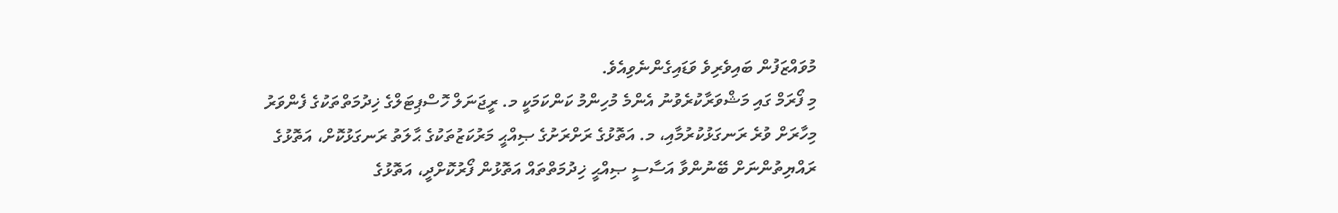މުވައްޒަފުން ބައިވެރިވެ ވަޑައިގެންނެވިއެވެ.
މި ފޯރަމް ގައި މަޝްވަރާކުރެވުނު އެންމެ މުހިންމު ކަންކަމަކީ މ. ރީޖަނަލް ހޮސްޕިޓަލްގެ ޚިދުމަތްތަކުގެ ފެންވަރު މިހާރަށް ވުރެ ރަނގަޅުކުރުމާއި، މ. އަތޮޅުގެ ރަށްރަށުގެ ޞިއްޙީ މަރުކަޒުތަކުގެ ޙާލަތު ރަނގަޅުކޮށް، އަތޮޅުގެ ރައްޔިތުންނަށް ބޭނުންވާ އަސާސީ ޞިއްޙީ ޚިދުމަތްތައް އަތޮޅުން ފޯރުކޮށްދީ، އަތޮޅުގެ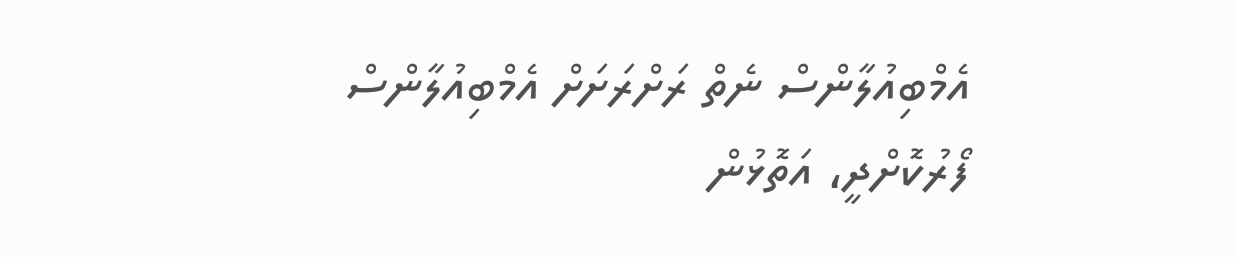އެމްބިއުލާންސް ނެތް ރަށްރަށަށް އެމްބިއުލާންސް ފޯރުކޮށްދީ، އަތޮޅުން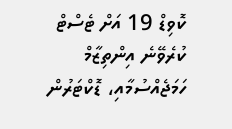ކޮވިޑް 19 އަށް ޓެސްޓް ކުރެވޭނެ އިންތިޒާމް ހަމަޖެއްސުމާއި، ޑޮކްޓަރުން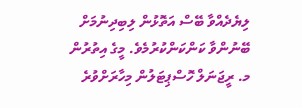ލިޔެދެއްވާ ބޭސް އަތޮޅުން ލިބިދިނުމަށް ބޭނުންވާ ކަންކަންކުރުމެވެ. މީގެ އިތުރުން މ. ރީޖަނަލް ހޮސްޕިޓަލުން މިހާރަށްވުރެ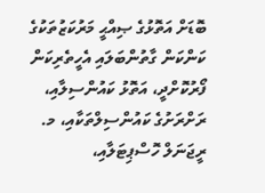ބޮޑަށް އަތޮޅުގެ ޞިއްޙީ މަރުކަޒުތަކުގެ ކަންކަން ގާތުންބަލައި އެހީތެރިކަން ފޯރުކޮށްދީ، އަތޮޅު ކައުންސިލާއި، ރަށްރަށުގެ ކައުންސިލްތަކާއި، މ. ރީޖަނަލް ހޮސްޕިޓަލާއި،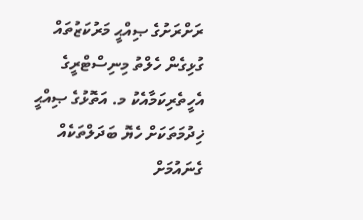ރަށްރަށުގެ ޞިއްޙީ މަރުކަޒުތައް ގުޅިގެން ހެލްތު މިނިސްޓްރީގެ އެހީތެރިކަމާއެކު މ. އަތޮޅުގެ ޞިއްޙީ ޚިދުމަތަކަށް ހެޔޮ ބަދަލްތަކެއް ގެނައުމަށް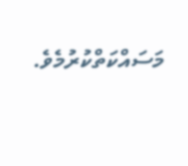މަސައްކަތްކުރުމެވެ.